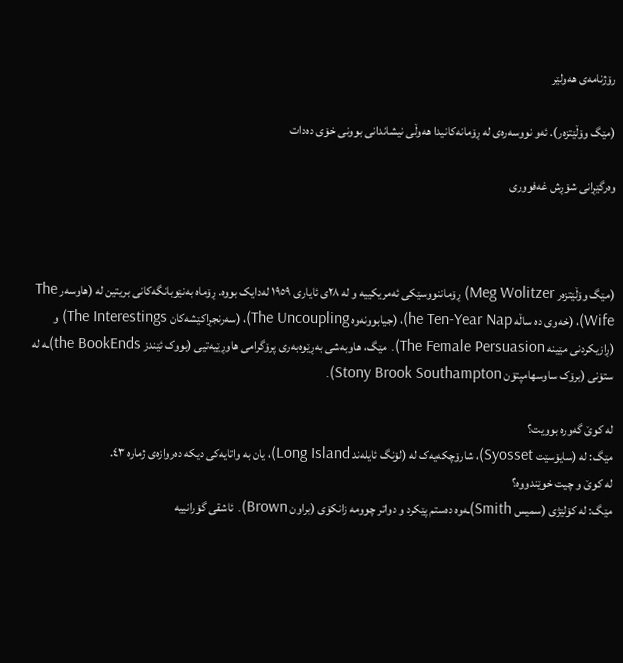رۆژنامەی ھەولێر

(مێگ وۆڵێتزەر). ئەو نووسەرەی لە ڕۆمانەكانیدا هەوڵی نیشاندانی بوونی خۆی دەدات

وەرگێڕانی شۆڕش غەفووری



(مێگ وۆڵێتزەر Meg Wolitzer) ڕۆماننووسێكی ئەمریکییە و لە ٢٨ی ئایاری ١٩٥٩ لەدایک بووە. ڕۆماە بەنێوبانگەكانی بریتین لە (هاوسەر The Wife)، (خەوی دە ساڵە he Ten-Year Nap)، (جیابوونەوە The Uncoupling)، (سەرنجڕاکێشەکان The Interestings) و (ڕازیکردنی مێینە The Female Persuasion). مێگ، هاوبەشی بەڕێوەبەری پرۆگرامی هاوڕێیەتیی (بووک ئێندز the BookEnds)ـە لە ستۆنی (برۆک ساوسهامپتۆن Stony Brook Southampton).

لە کوێ گەورە بوویت؟
مێگ: لە (سایۆسێت Syosset)، شارۆچکەیەک لە (لۆنگ ئایلەند Long Island)، یان بە واتایەکی دیکە دەروازەی ژمارە ٤٣.
لە کوێ و چیت خوێندووە؟
مێگ: لە کۆلێژی (سمیس Smith)ـەوە دەستم پێکرد و دواتر چوومە زانکۆی (براون Brown). ئاشقی گۆرانییە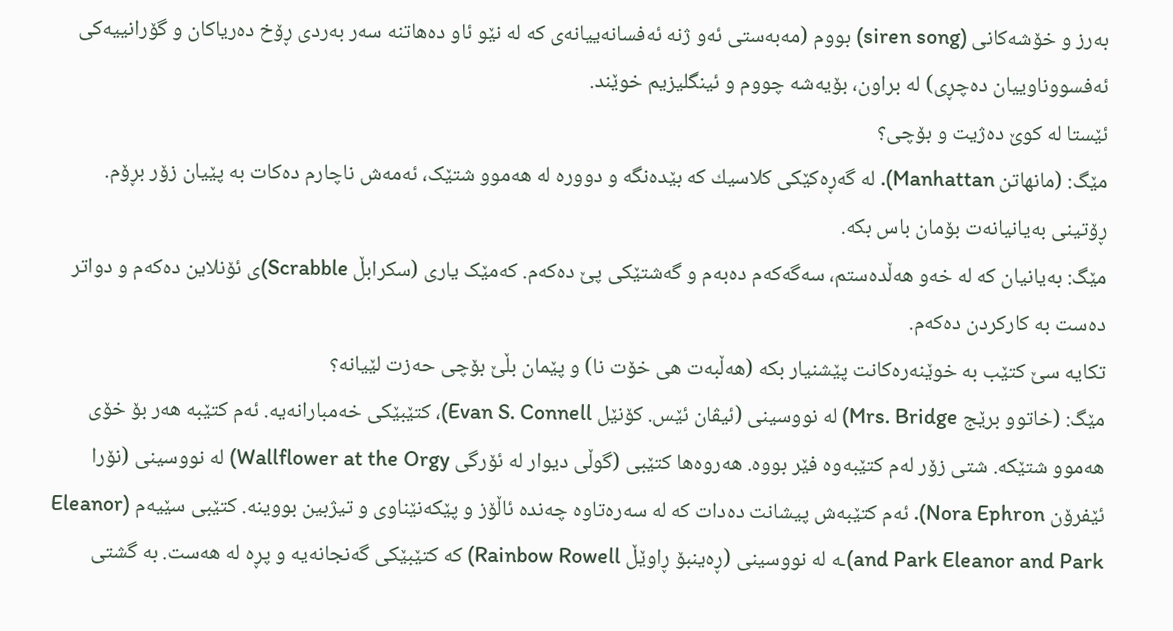بەرز و خۆشەكانی (siren song) بووم (مەبەستی ئەو ژنە ئەفسانەییانەی كە لە نێو ئاو دەهاتنە سەر بەردی ڕۆخ دەریاكان و گۆرانییەكی ئەفسووناوییان دەچڕی) لە براون، بۆیەشە چووم و ئینگلیزیم خوێند.
ئێستا لە کوێ دەژیت و بۆچی؟
مێگ: (مانهاتن Manhattan). لە گەڕەکێکی كلاسیك کە بێدەنگە و دوورە لە هەموو شتێک، ئەمەش ناچارم دەکات بە پێیان زۆر بڕۆم.
ڕۆتینی بەیانیانەت بۆمان باس بکە.
مێگ: بەیانیان كە لە خەو هەڵدەستم، سەگەکەم دەبەم و گەشتێکی پێ دەكەم. کەمێک یاری (سکرابڵ Scrabble)ی ئۆنلاین دەکەم و دواتر دەست بە کارکردن دەکەم.
تکایە سێ کتێب بە خوێنەرەکانت پێشنیار بکە (هەڵبەت هی خۆت نا) و پێمان بڵێ بۆچی حەزت لێیانە؟
مێگ: (خاتوو برێج Mrs. Bridge) لە نووسینی (ئیڤان ئێس. کۆنێل Evan S. Connell)، كتێبێكی خەمبارانەیە. ئەم كتێبە هەر بۆ خۆی هەموو شتێکە. شتی زۆر لەم کتێبەوە فێر بووە. هەروەها كتێبی (گوڵی دیوار لە ئۆرگی Wallflower at the Orgy) لە نووسینی (نۆرا ئێفرۆن Nora Ephron). ئەم كتێبەش پیشانت دەدات کە لە سەرەتاوە چەندە ئاڵۆز و پێکەنێناوی و تیژبین بووینە. كتێبی سێیەم (Eleanor and Park Eleanor and Park)ـە لە نووسینی (ڕەینبۆ ڕاوێڵ Rainbow Rowell) كە کتێبێکی گەنجانەیە و پڕە لە هەست. بە گشتی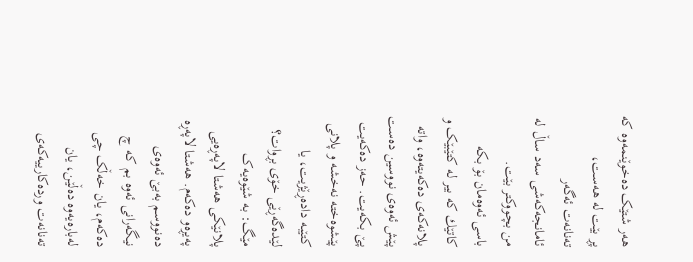هەر شتێک دەخوێنمەوە کە پڕ بێت لە هەست، تەنانەت ئەگەر ئامانجەكەشی سەد ساڵ لە من بچووکتر بێت.
باسی ئەوەمان بۆ بكە كاتێك كە بیر لە کتێبێک و پلانەكەی دەکەیتەوە، واتە پێش ئەوەی نووسین دەست پێ بکەیت. حەز دەکەیت پێشوەختە نەخشە و پلانی کتێبە دادەڕێژیت، یا لێدەگەڕێی خۆی بڕوات؟
مێگ: بە شێوەیەک پلانێکی هەشتا لاپەڕەیی پەیڕەو دەکەم. هەشتا لاپەڕە دەنووسم بەبێ ئەوەی نیگەرانی ئەوە بم کە چ دەکەم، یان خەڵک چی لەبارەیەوە دەڵێن، یان تەنانەت وردەكارییەكەی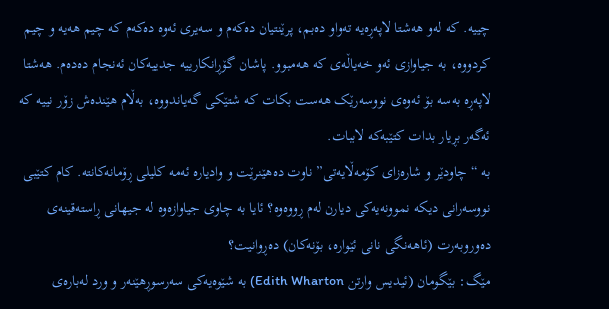چییە. كە لەو هەشتا لاپەڕەیە تەواو دەبم، پرێنتیان دەکەم و سەیری ئەوە دەکەم کە چیم هەیە و چیم كردووە، بە جیاوازی ئەو خەیاڵەی كە هەمبوو. پاشان گۆڕانکارییە جدییەکان ئەنجام دەدەم. هەشتا لاپەڕە بەسە بۆ ئەوەی نووسەرێک هەست بکات کە شتێکی گەیاندووە، بەڵام هێندەش زۆر نییە کە ئەگەر بڕیار بدات کتێبەکە لاببات.
بە “چاودێر و شارەزای کۆمەڵایەتی” ناوت دەهێنرێت و وادیارە ئەمە کلیلی ڕۆمانەکانتە. کام کتێبی نووسەرانی دیکە نموونەیەكی دیارن لەم ڕووەوە؟ ئایا بە چاوی جیاوازەوە لە جیهانی ڕاستەقینەی دەوروبەرت (ئاهەنگی نانی ئێوارە، بۆنەکان) دەڕوانیت؟
مێگ: بێگومان (ئیدیس وارتن Edith Wharton) بە شێوەیەکی سەرسوڕهێنەر و ورد لەبارەی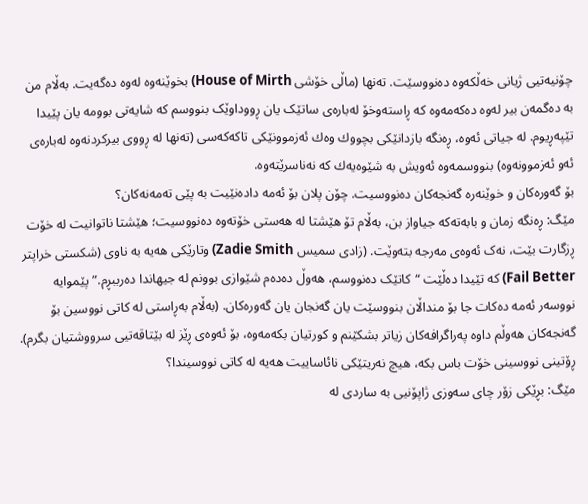چۆنیەتیی ژیانی خەڵکەوە دەنووسێت. تەنها (ماڵی خۆشی House of Mirth) بخوێنەوە لەوە دەگەیت. بەڵام من بە دەگمەن بیر لەوە دەکەمەوە کە ڕاستەوخۆ لەبارەی ساتێک یان ڕووداوێک بنووسم کە شایەتی بوومە یان پێیدا تێپەڕیوم. لە جیاتی ئەوە، ڕەنگە بازدانێكی بچووك وەك ئەزموونێکی تاکەكەسی (تەنها لە ڕووی بیرکردنەوە لەبارەی ئەو ئەزموونەوە) بنووسمەوە ئەویش بە شێوەیەك كە نەناسرێتەوە.
بۆ گەورەکان و خوێنەرە گەنجەکان دەنووسیت. چۆن پلان بۆ ئەمە دادەنێیت بە پێی تەمەنەكان؟
مێگ: ڕەنگە زمان و بابەتەكە جیاواز بن، بەڵام تۆ هێشتا لە هەستی خۆتەوە دەنووسیت؛ هێشتا ناتوانیت لە خۆت ڕزگارت بێت، نەک ئەوەی مەرجە بتەوێت. (زادی سمیس Zadie Smith) وتارێکی هەیە بە ناوی (شكستی خراپتر Fail Better) کە تێیدا دەڵێت “کاتێک دەنووسم، هەوڵ دەدەم شێوازی بوونم لە جیهاندا دەرببڕم.” پێموایە نووسەر ئەمە دەکات جا بۆ منداڵان بنووسێت یان گەنجان یان گەورەکان. (بەڵام بەڕاستی لە كاتی نووسین بۆ گەنجەكان هەوڵم داوە پەراگرافەکان زیاتر بشکێنم و كورتیان بكەمەوە، بۆ ئەوەی ڕێز لە بێتاقەتیی سرووشتیان بگرم).
ڕۆتینی نووسینی خۆت باس بکە، هیچ نەریتێکی نائاساییت هەیە لە كاتی نووسیندا؟
مێگ: بڕێکی زۆر چای سەوزی ژاپۆنیی بە ساردی لە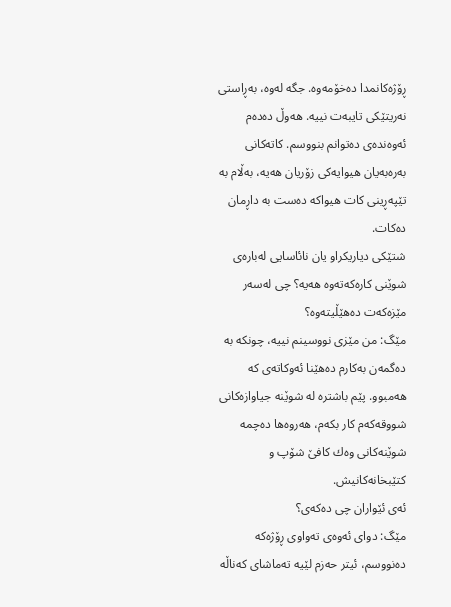ڕۆژەكانمدا دەخۆمەوە. جگە لەوە، بەڕاستی نەریتێکی تایبەت نییە. هەوڵ دەدەم ئەوەندەی دەتوانم بنووسم. کاتەكانی بەرەبەیان هیوایەکی زۆریان هەیە، بەڵام بە تێپەڕینی كات هیواكە دەست بە داڕمان دەكات.
شتێکی دیاریکراو یان نائاسایی لەبارەی شوێنی کارەکەتەوە هەیە؟ چی لەسەر مێزەکەت دەهێڵیتەوە؟
مێگ: من مێزی نووسینم نییە، چونکە بە دەگمەن بەکارم دەهێنا ئەوکاتەی كە هەمبوو. پێم باشترە لە شوێنە جیاوازەكانی شووقەكەم كار بكەم، هەروەها دەچمە شوێنەكانی وەك کافێ شۆپ و کتێبخانەكانیش.
ئەی ئێواران چی دەكەی؟
مێگ: دوای ئەوەی تەواوی ڕۆژەكە دەنووسم، ئیتر حەزم لێیە تەماشای كەناڵە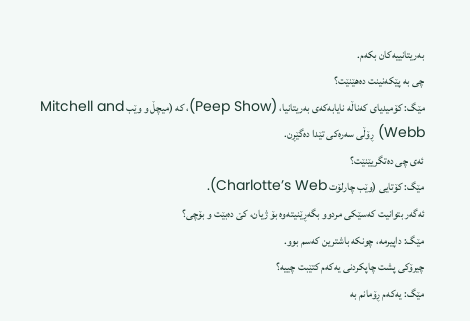بەریتانییەكان بکەم.
چی بە پێکەنینت دەهێنێت؟
مێگ: کۆمیدیای كەناڵە نایابەکەی بەریتانیا، (Peep Show)، کە (میچڵ و وێب Mitchell and Webb) ڕۆڵی سەرەکی تێدا دەگێڕن.
ئەی چی دەتگریێنێت؟
مێگ: کۆتایی (وێب چارلۆت Charlotte’s Web).
ئەگەر بتوانیت کەسێکی مردوو بگەڕێنیتەوە بۆ ژیان، کێ دەبێت و بۆچی؟
مێگ: داپیرمە، چونكە باشترین کەسم بوو.
چیرۆکی پشت چاپکردنی یەکەم کتێبت چییە؟
مێگ: یەکەم ڕۆمانم بە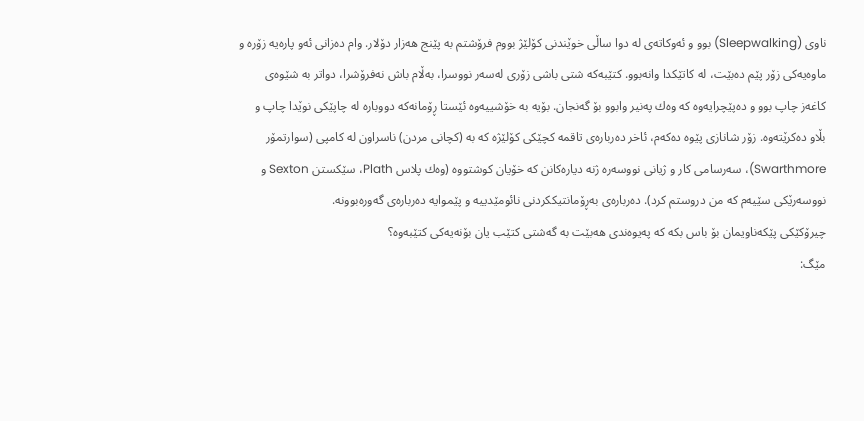ناوی (Sleepwalking) بوو و ئەوكاتەی لە دوا ساڵی خوێندنی کۆلێژ بووم فرۆشتم بە پێنج هەزار دۆلار. وام دەزانی ئەو پارەیە زۆرە و ماوەیەکی زۆر پێم دەبێت، لە كاتێكدا وانەبوو. کتێبەکە شتی باشی زۆری لەسەر نووسرا، بەڵام باش نەفرۆشرا، دواتر بە شێوەی كاغەز چاپ بوو و دەپێچرایەوە كە وەك پەنیر وابوو بۆ گەنجان. بۆیە بە خۆشییەوە ئێستا ڕۆمانەکە دووبارە لە چاپێکی نوێدا چاپ و بڵاو دەكرێتەوە. زۆر شانازی پێوە دەكەم، ئاخر دەربارەی تاقمە کچێكی کۆلێژە کە بە (کچانی مردن) ناسراون لە کامپی (سوارتمۆر Swarthmore)، سەرسامی کار و ژیانی نووسەرە ژنە دیارەكانن كە خۆیان كوشتووە (وەك پلاس Plath، سێکستن Sexton و نووسەرێکی سێیەم کە من دروستم کرد). دەربارەی بەڕۆمانتیککردنی نائومێدییە و پێموایە دەربارەی گەورەبوونە.
چیرۆکێکی پێکەناویمان بۆ باس بکە كە پەیوەندی هەبێت بە گەشتی کتێب یان بۆنەیەکی کتێبەوە؟
مێگ: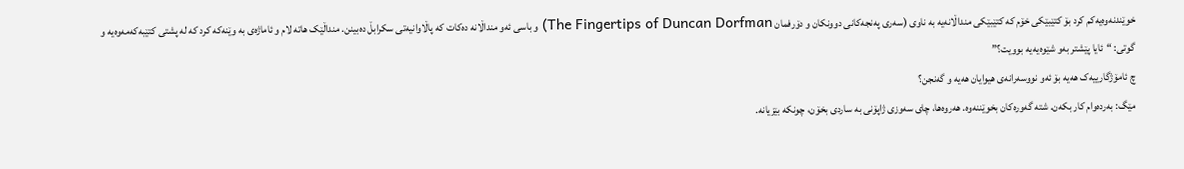خوێندنەوەیەکم کرد بۆ کتێبێكی خۆم كە كتێبێكی منداڵانەیە بە ناوی (سەری پەنجەكانی دوونكان و دۆرفمان The Fingertips of Duncan Dorfman) و باسی ئەو منداڵانە دەكات كە پاڵاوانیەتی سکرابڵ دەبینن. منداڵێک هاتە لام و ئاماژەی بە وێنەکە کرد كە لە پشتی کتێبەکەمەوەیە و گوتی: “ئایا پێشتر بەو شێوەیەیە بوویت؟”
چ ئامۆژگارییەک هەیە بۆ ئەو نووسەرانەی هیوایان هەیە و گەنجن؟
مێگ: بەردەوام کار بکەن. شتە گەورەکان بخوێننەوە. هەروەها، چای سەوزی ژاپۆنی بە ساردی بخۆن، چونكە بێزیانە.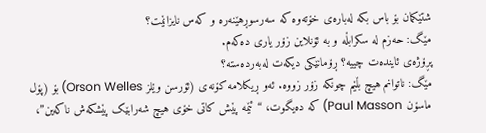شتێکمان بۆ باس بکە لەبارەی خۆتەوە کە سەرسوڕهێنەرە و كەس نایزانێت؟
مێگ: حەزم لە سکرابڵە و بە ئۆنلاین زۆر یاری دەکەم.
پڕۆژەی ئایندەت چییە؟ ڕۆمانێکی دیکەت لەبەردەستە؟
مێگ: ناتوانم هیچ بڵێم چونکە زۆر زووە. ئەو ڕیکلامە کۆنەی (ئۆرسن وێلز Orson Welles) بۆ (پۆل ماسۆن Paul Masson) كە دەیگوت، “ئێمە پێش کاتی خۆی هیچ شەرابێک پێشکەش ناکەین”،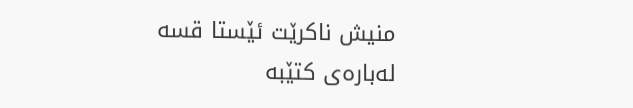منیش ناكرێت ئێستا قسە لەبارەی كتێبە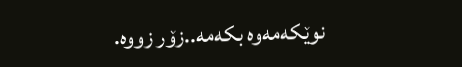نوێكەمەوە بكەمە..زۆر زووە.